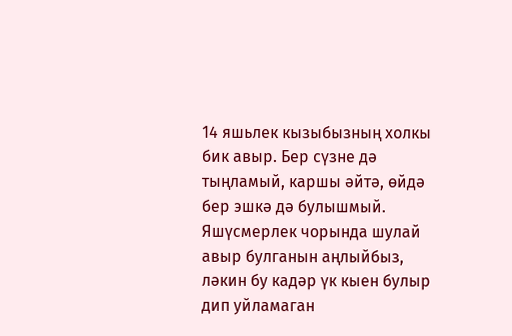14 яшьлек кызыбызның холкы бик авыр. Бер сүзне дә тыңламый, каршы әйтә, өйдә бер эшкә дә булышмый. Яшүсмерлек чорында шулай авыр булганын аңлыйбыз, ләкин бу кадәр үк кыен булыр дип уйламаган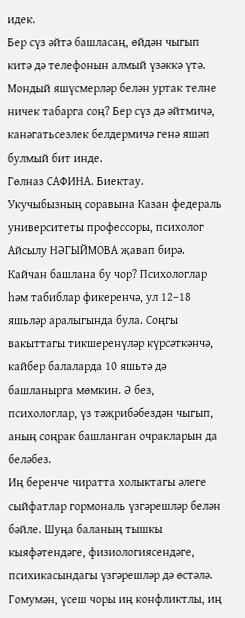идек.
Бер сүз әйтә башласаң, өйдән чыгып китә дә телефонын алмый үзәккә үтә. Мондый яшүсмерләр белән уртак телне ничек табарга соң? Бер сүз дә әйтмичә, канәгатьсезлек белдермичә генә яшәп булмый бит инде.
Гөлназ САФИНА. Биектау.
Укучыбызның соравына Казан федераль университеты профессоры, психолог Айсылу НӘГЫЙМОВА җавап бирә.
Кайчан башлана бу чор? Психологлар һәм табиблар фикеренчә, ул 12–18 яшьләр аралыгында була. Соңгы вакыттагы тикшеренүләр күрсәткәнчә, кайбер балаларда 10 яшьтә дә башланырга мөмкин. Ә без, психологлар, үз тәҗрибәбездән чыгып, аның соңрак башланган очракларын да беләбез.
Иң беренче чиратта холыктагы әлеге сыйфатлар гормональ үзгәрешләр белән бәйле. Шуңа баланың тышкы кыяфәтендәге, физиологиясендәге, психикасындагы үзгәрешләр дә өстәлә. Гомумән, үсеш чоры иң конфликтлы, иң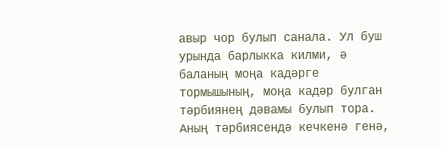авыр чор булып санала. Ул буш урында барлыкка килми, ә баланың моңа кадәрге тормышының, моңа кадәр булган тәрбиянең дәвамы булып тора. Аның тәрбиясендә кечкенә генә,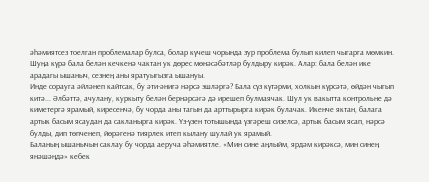әһәмиятсез тоелган проблемалар булса, болар күчеш чорында зур проблема булып килеп чыгарга мөмкин. Шуңа күрә бала белән кечкенә чактан ук дөрес мөнәсәбәтләр булдыру кирәк. Алар: бала белән ике арадагы ышаныч, сезнең аны яратуыгызга ышануы.
Инде сорауга әйләнеп кайтсак, бу әти-әнигә нәрсә эшләргә? Бала сүз күтәрми, холкын күрсәтә, өйдән чыгып китә... Әлбәттә, ачулану, куркыту белән бернәрсәгә дә ирешеп булмаячак. Шул ук вакытта контрольне дә киметергә ярамый, киресенчә, бу чорда аны тагын да арттырырга кирәк булачак. Икенче яктан, балага артык басым ясаудан да сакланырга кирәк. Үз-үзен тотышында үзгәреш сизелсә, артык басым ясап, нәрсә булды, дип төпченеп, йөрәгенә тиярлек итеп кылану шулай ук ярамый.
Баланың ышанычын саклау бу чорда аеруча әһәмиятле. «Мин сине аңлыйм, ярдәм кирәксә, мин синең янәшәңдә» кебек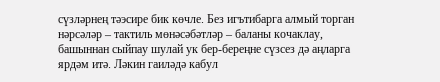сүзләрнең тәэсире бик көчле. Без игътибарга алмый торган нәрсәләр – тактиль мөнәсәбәтләр – баланы кочаклау, башыннан сыйпау шулай ук бер-береңне сүзсез дә аңларга ярдәм итә. Ләкин гаиләдә кабул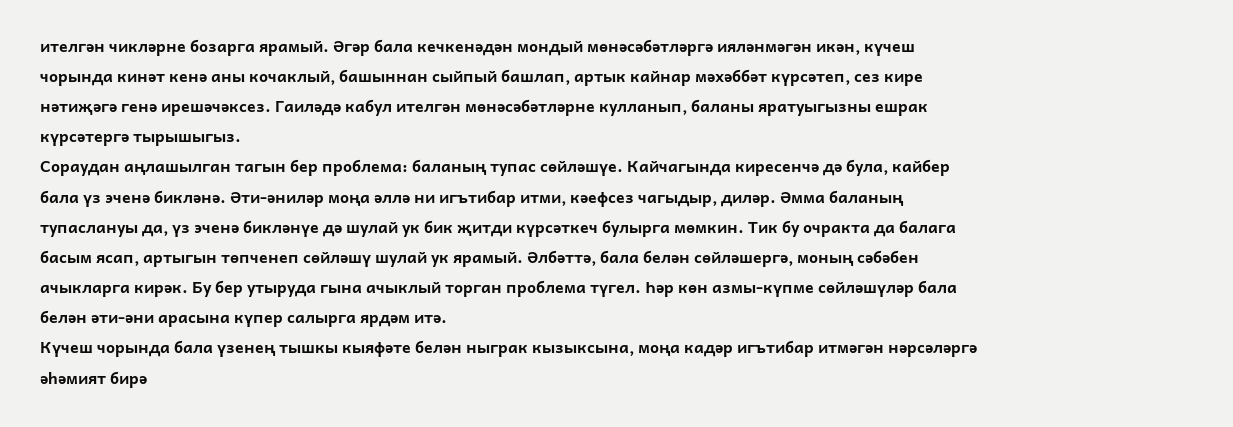ителгән чикләрне бозарга ярамый. Әгәр бала кечкенәдән мондый мөнәсәбәтләргә ияләнмәгән икән, күчеш чорында кинәт кенә аны кочаклый, башыннан сыйпый башлап, артык кайнар мәхәббәт күрсәтеп, сез кире нәтиҗәгә генә ирешәчәксез. Гаиләдә кабул ителгән мөнәсәбәтләрне кулланып, баланы яратуыгызны ешрак күрсәтергә тырышыгыз.
Сораудан аңлашылган тагын бер проблема: баланың тупас сөйләшүе. Кайчагында киресенчә дә була, кайбер бала үз эченә бикләнә. Әти-әниләр моңа әллә ни игътибар итми, кәефсез чагыдыр, диләр. Әмма баланың тупаслануы да, үз эченә бикләнүе дә шулай ук бик җитди күрсәткеч булырга мөмкин. Тик бу очракта да балага басым ясап, артыгын төпченеп сөйләшү шулай ук ярамый. Әлбәттә, бала белән сөйләшергә, моның сәбәбен ачыкларга кирәк. Бу бер утыруда гына ачыклый торган проблема түгел. Һәр көн азмы-күпме сөйләшүләр бала белән әти-әни арасына күпер салырга ярдәм итә.
Күчеш чорында бала үзенең тышкы кыяфәте белән ныграк кызыксына, моңа кадәр игътибар итмәгән нәрсәләргә әһәмият бирә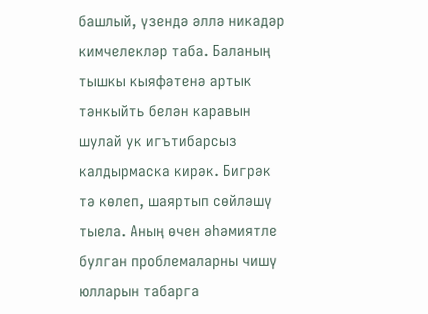башлый, үзендә әллә никадәр кимчелекләр таба. Баланың тышкы кыяфәтенә артык тәнкыйть белән каравын шулай ук игътибарсыз калдырмаска кирәк. Бигрәк тә көлеп, шаяртып сөйләшү тыела. Аның өчен әһәмиятле булган проблемаларны чишү юлларын табарга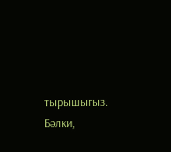тырышыгыз. Бәлки,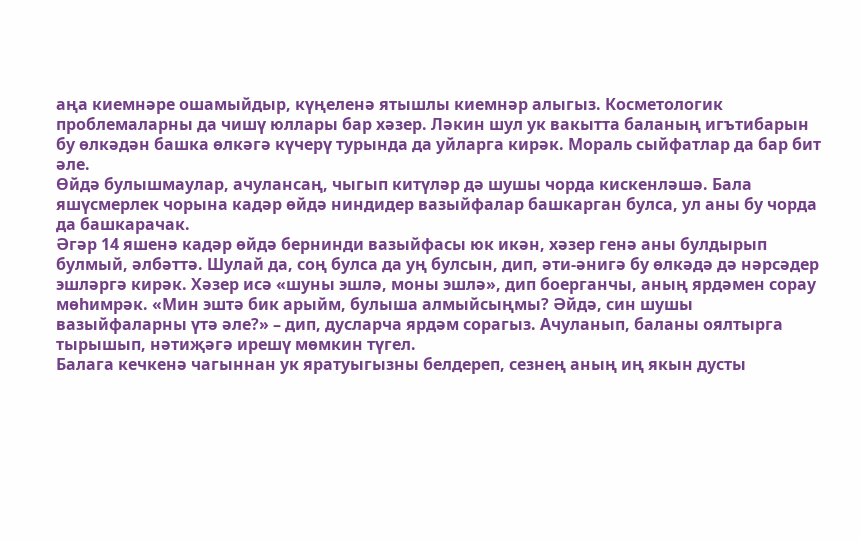аңа киемнәре ошамыйдыр, күңеленә ятышлы киемнәр алыгыз. Косметологик проблемаларны да чишү юллары бар хәзер. Ләкин шул ук вакытта баланың игътибарын бу өлкәдән башка өлкәгә күчерү турында да уйларга кирәк. Мораль сыйфатлар да бар бит әле.
Өйдә булышмаулар, ачулансаң, чыгып китүләр дә шушы чорда кискенләшә. Бала яшүсмерлек чорына кадәр өйдә ниндидер вазыйфалар башкарган булса, ул аны бу чорда да башкарачак.
Әгәр 14 яшенә кадәр өйдә бернинди вазыйфасы юк икән, хәзер генә аны булдырып булмый, әлбәттә. Шулай да, соң булса да уң булсын, дип, әти-әнигә бу өлкәдә дә нәрсәдер эшләргә кирәк. Хәзер исә «шуны эшлә, моны эшлә», дип боерганчы, аның ярдәмен сорау мөһимрәк. «Мин эштә бик арыйм, булыша алмыйсыңмы? Әйдә, син шушы вазыйфаларны үтә әле?» – дип, дусларча ярдәм сорагыз. Ачуланып, баланы оялтырга тырышып, нәтиҗәгә ирешү мөмкин түгел.
Балага кечкенә чагыннан ук яратуыгызны белдереп, сезнең аның иң якын дусты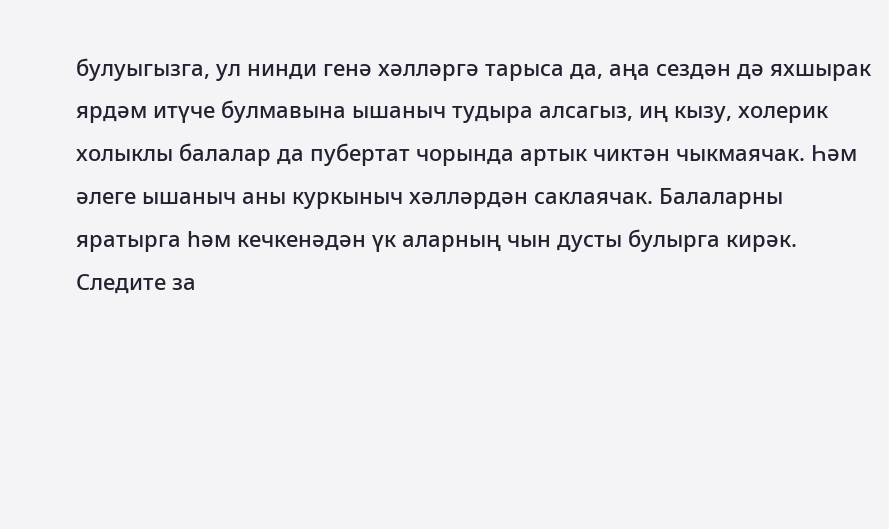булуыгызга, ул нинди генә хәлләргә тарыса да, аңа сездән дә яхшырак ярдәм итүче булмавына ышаныч тудыра алсагыз, иң кызу, холерик холыклы балалар да пубертат чорында артык чиктән чыкмаячак. Һәм әлеге ышаныч аны куркыныч хәлләрдән саклаячак. Балаларны яратырга һәм кечкенәдән үк аларның чын дусты булырга кирәк.
Следите за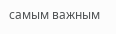самым важным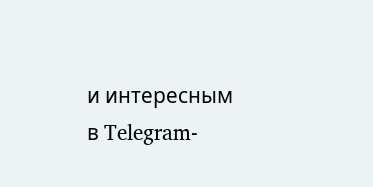и интересным в Telegram-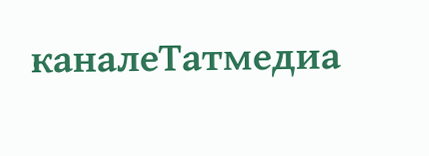каналеТатмедиа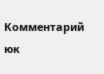Комментарий юк